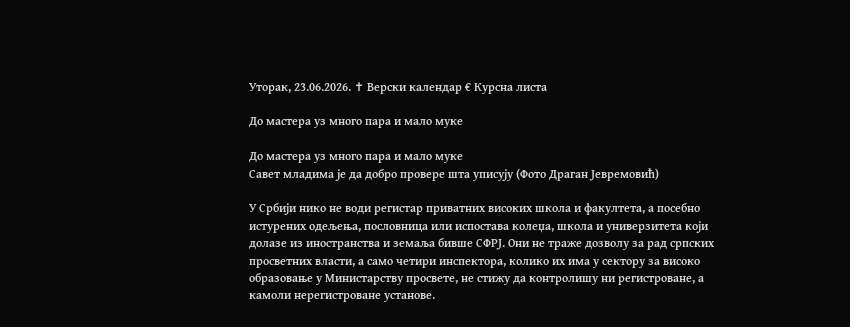Уторак, 23.06.2026. ✝ Верски календар € Курсна листа

До мастера уз много пара и мало муке

До мастера уз много пара и мало муке
Савет младима је да добро провере шта уписују (Фото Драган Јевремовић)

У Србији нико не води регистар приватних високих школа и факултета, а посебно истурених одељења, пословница или испостава колеџа, школа и универзитета који долазе из иностранства и земаља бивше СФРЈ. Они не траже дозволу за рад српских просветних власти, а само четири инспектора, колико их има у сектору за високо образовање у Министарству просвете, не стижу да контролишу ни регистроване, а камоли нерегистроване установе.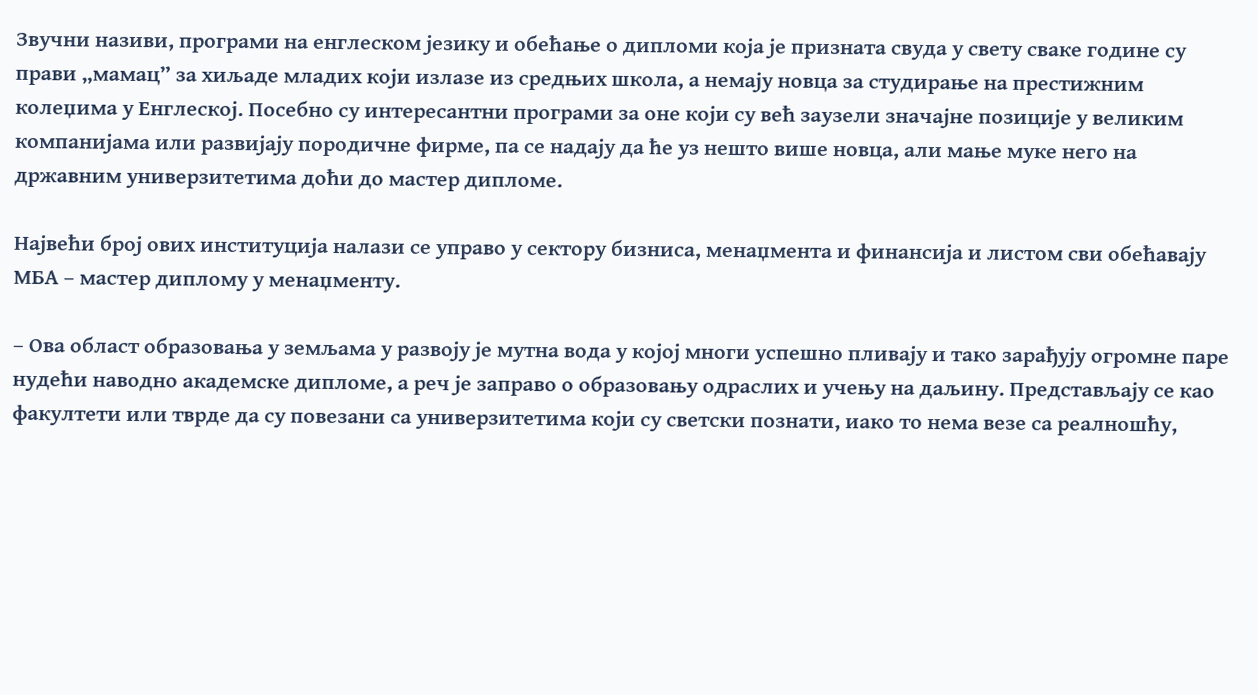Звучни називи, програми на енглеском језику и обећање о дипломи која је призната свуда у свету сваке године су прави „мамац” за хиљаде младих који излазе из средњих школа, а немају новца за студирање на престижним колеџима у Енглеској. Посебно су интересантни програми за оне који су већ заузели значајне позиције у великим компанијама или развијају породичне фирме, па се надају да ће уз нешто више новца, али мање муке него на државним универзитетима доћи до мастер дипломе.

Највећи број ових институција налази се управо у сектору бизниса, менаџмента и финансија и листом сви обећавају МБА – мастер диплому у менаџменту.

– Ова област образовања у земљама у развоју је мутна вода у којој многи успешно пливају и тако зарађују огромне паре нудећи наводно академске дипломе, а реч је заправо о образовању одраслих и учењу на даљину. Представљају се као факултети или тврде да су повезани са универзитетима који су светски познати, иако то нема везе са реалношћу,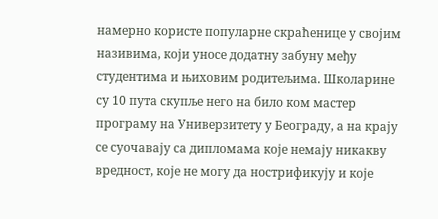намерно користе популарне скраћенице у својим називима, који уносе додатну забуну међу студентима и њиховим родитељима. Школарине су 10 пута скупље него на било ком мастер програму на Универзитету у Београду, а на крају се суочавају са дипломама које немају никакву вредност, које не могу да нострификују и које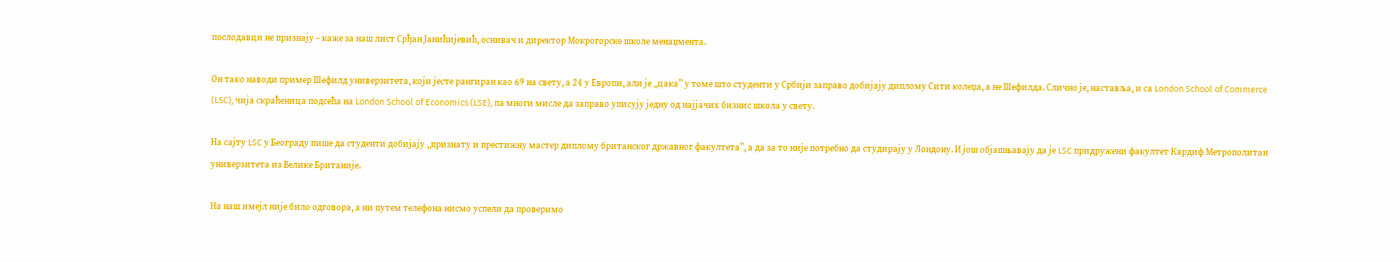послодавци не признају – каже за наш лист Срђан Јанићијевић, оснивач и директор Мокрогорске школе менаџмента.

Он тако наводи пример Шефилд универзитета, који јесте рангиран као 69 на свету, а 24 у Европи, али је „цака” у томе што студенти у Србији заправо добијају диплому Сити колеџа, а не Шефилда. Слично је, наставља, и са London School of Commerce (LSC), чија скраћеница подсећа на London School of Economics (LSE), па многи мисле да заправо уписују једну од најјачих бизнис школа у свету.

На сајту LSC у Београду пише да студенти добијају „признату и престижну мастер диплому британског државног факултета”, а да за то није потребно да студирају у Лондону. И још објашњавају да је LSC придружени факултет Кардиф Метрополитан универзитета из Велике Британије.

На наш имејл није било одговора, а ни путем телефона нисмо успели да проверимо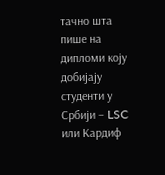тачно шта пише на дипломи коју добијају студенти у Србији – LSC или Кардиф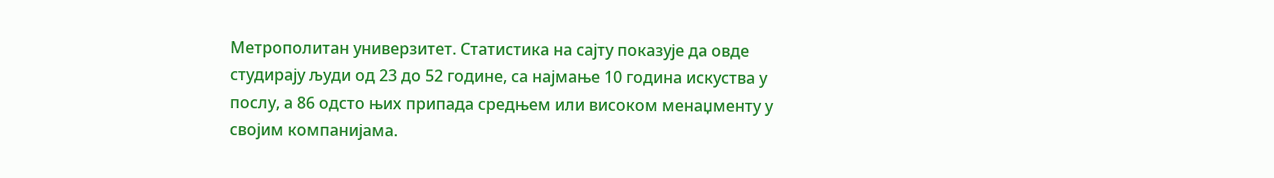Метрополитан универзитет. Статистика на сајту показује да овде студирају људи од 23 до 52 године, са најмање 10 година искуства у послу, а 86 одсто њих припада средњем или високом менаџменту у својим компанијама.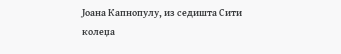Јоана Капнопулу, из седишта Сити колеџа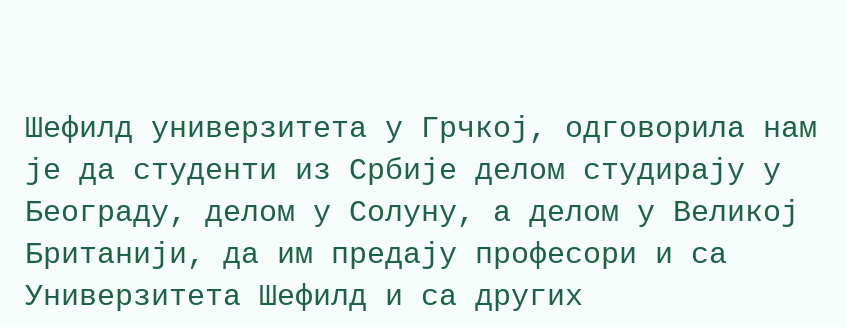Шефилд универзитета у Грчкој, одговорила нам је да студенти из Србије делом студирају у Београду, делом у Солуну, а делом у Великој Британији, да им предају професори и са Универзитета Шефилд и са других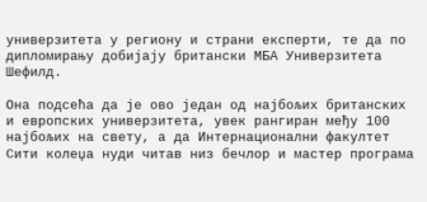универзитета у региону и страни експерти, те да по дипломирању добијају британски МБА Универзитета Шефилд.

Она подсећа да је ово један од најбољих британских и европских универзитета, увек рангиран међу 100 најбољих на свету, а да Интернационални факултет Сити колеџа нуди читав низ бечлор и мастер програма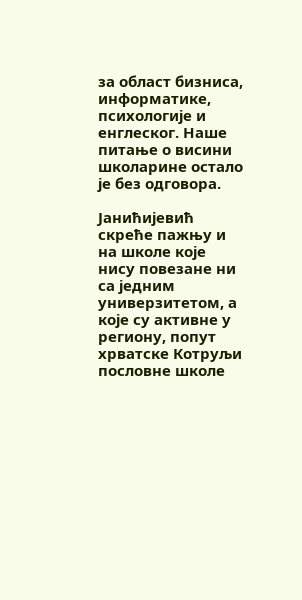за област бизниса, информатике, психологије и енглеског. Наше питање о висини школарине остало је без одговора.

Јанићијевић скреће пажњу и на школе које нису повезане ни са једним универзитетом, а које су активне у региону, попут хрватске Котруљи пословне школе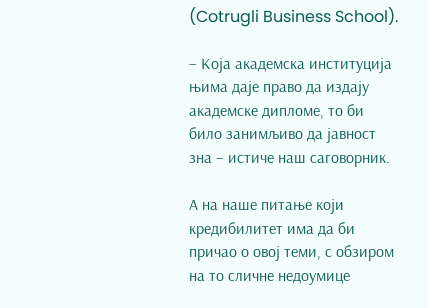(Cotrugli Business School).

– Која академска институција њима даје право да издају академске дипломе, то би било занимљиво да јавност зна – истиче наш саговорник.

А на наше питање који кредибилитет има да би причао о овој теми, с обзиром на то сличне недоумице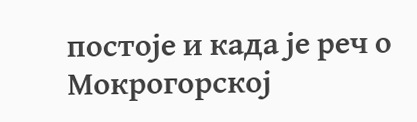постоје и када је реч о Мокрогорској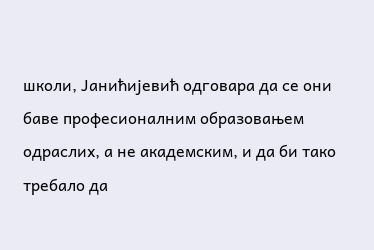школи, Јанићијевић одговара да се они баве професионалним образовањем одраслих, а не академским, и да би тако требало да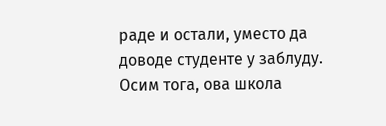раде и остали, уместо да доводе студенте у заблуду. Осим тога, ова школа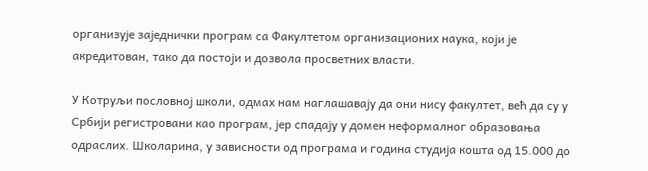организује заједнички програм са Факултетом организационих наука, који је акредитован, тако да постоји и дозвола просветних власти.

У Котруљи пословној школи, одмах нам наглашавају да они нису факултет, већ да су у Србији регистровани као програм, јер спадају у домен неформалног образовања одраслих. Школарина, у зависности од програма и година студија кошта од 15.000 до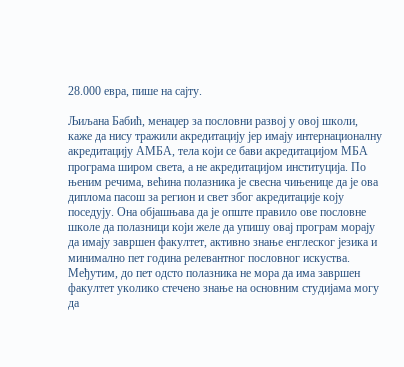28.000 евра, пише на сајту.

Љиљана Бабић, менаџер за пословни развој у овој школи, каже да нису тражили акредитацију јер имају интернационалну акредитацију АМБА, тела који се бави акредитацијом МБА програма широм света, а не акредитацијом институција. По њеним речима, већина полазника је свесна чињенице да је ова диплома пасош за регион и свет због акредитације коју поседују. Она објашњава да је опште правило ове пословне школе да полазници који желе да упишу овај програм морају да имају завршен факултет, активно знање енглеског језика и минимално пет година релевантног пословног искуства. Међутим, до пет одсто полазника не мора да има завршен факултет уколико стечено знање на основним студијама могу да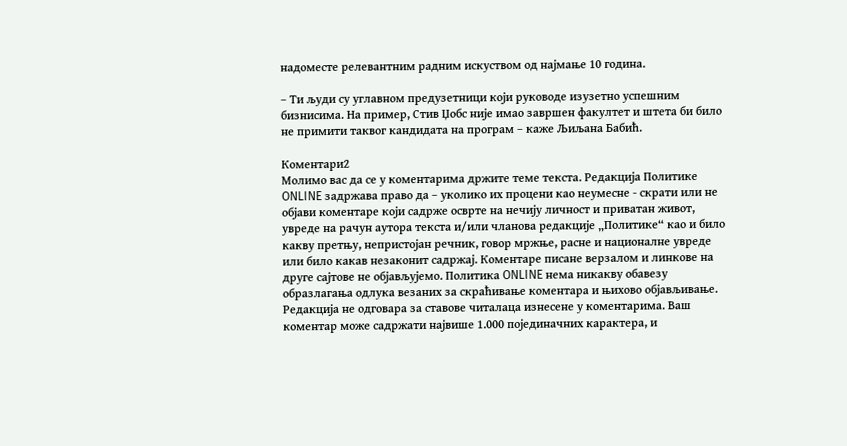надоместе релевантним радним искуством од најмање 10 година.

– Ти људи су углавном предузетници који руководе изузетно успешним бизнисима. На пример, Стив Џобс није имао завршен факултет и штета би било не примити таквог кандидата на програм – каже Љиљана Бабић.

Коментари2
Молимо вас да се у коментарима држите теме текста. Редакција Политике ONLINE задржава право да – уколико их процени као неумесне - скрати или не објави коментаре који садрже осврте на нечију личност и приватан живот, увреде на рачун аутора текста и/или чланова редакције „Политике“ као и било какву претњу, непристојан речник, говор мржње, расне и националне увреде или било какав незаконит садржај. Коментаре писане верзалом и линкове на друге сајтове не објављујемо. Политика ONLINE нема никакву обавезу образлагања одлука везаних за скраћивање коментара и њихово објављивање. Редакција не одговара за ставове читалаца изнесене у коментарима. Ваш коментар може садржати највише 1.000 појединачних карактера, и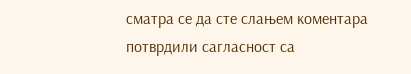сматра се да сте слањем коментара потврдили сагласност са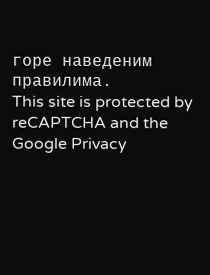горе наведеним правилима.
This site is protected by reCAPTCHA and the Google Privacy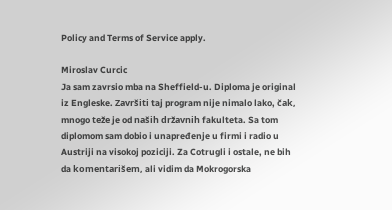Policy and Terms of Service apply.

Miroslav Curcic
Ja sam zavrsio mba na Sheffield-u. Diploma je original iz Engleske. Završiti taj program nije nimalo lako, čak, mnogo teže je od naših državnih fakulteta. Sa tom diplomom sam dobio i unapređenje u firmi i radio u Austriji na visokoj poziciji. Za Cotrugli i ostale, ne bih da komentarišem, ali vidim da Mokrogorska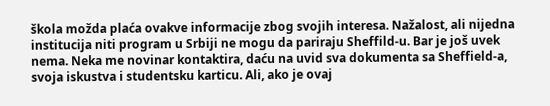škola možda plaća ovakve informacije zbog svojih interesa. Nažalost, ali nijedna institucija niti program u Srbiji ne mogu da pariraju Sheffild-u. Bar je još uvek nema. Neka me novinar kontaktira, daću na uvid sva dokumenta sa Sheffield-a, svoja iskustva i studentsku karticu. Ali, ako je ovaj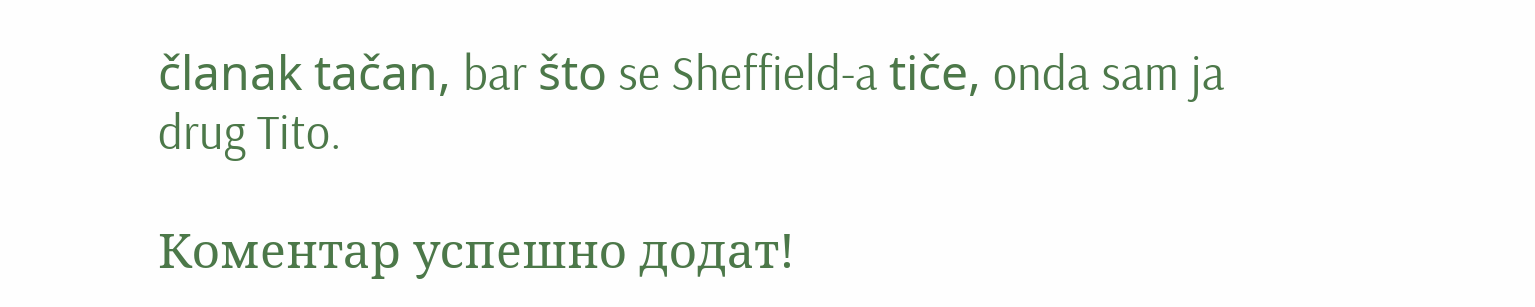članak tačan, bar što se Sheffield-a tiče, onda sam ja drug Tito.

Комeнтар успeшно додат!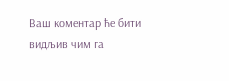Ваш комeнтар ћe бити видљив чим га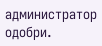администратор одобри.